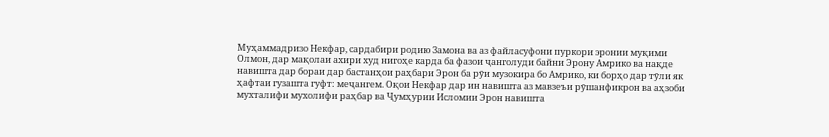Муҳаммадризо Некфар, сардабири родию Замона ва аз файласуфони пуркори эронии муқими Олмон, дар мақолаи ахири худ нигоҳе карда ба фазои ҷанголуди байни Эрону Амрико ва нақде навишта дар бораи дар бастанҳои раҳбари Эрон ба рӯи музокира бо Амрико, ки борҳо дар тӯли як ҳафтаи гузашта гуфт: меҷангем. Оқои Некфар дар ин навишта аз мавзеъи рӯшанфикрон ва аҳзоби мухталифи мухолифи раҳбар ва Ҷумҳурии Исломии Эрон навишта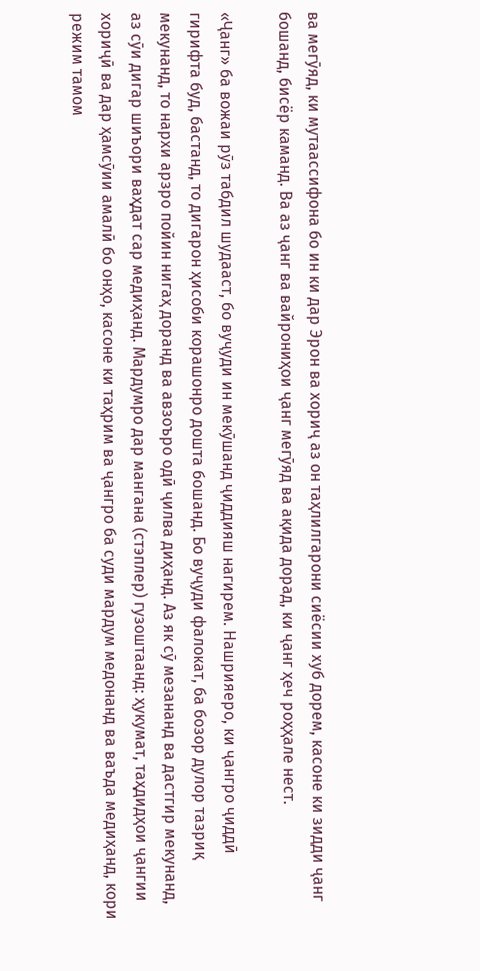ва мегӯяд, ки мутаассифона бо ин ки дар Эрон ва хориҷ аз он таҳлилгарони сиёсии хуб дорем, касоне ки зидди ҷанг бошанд, бисёр каманд. Ва аз ҷанг ва вайрониҳои ҷанг мегӯяд ва ақида дорад, ки ҷанг ҳеч роҳҳале нест.

«Ҷанг» ба вожаи рӯз табдил шудааст, бо вуҷуди ин мекӯшанд ҷиддияш нагирем. Нашрияеро, ки ҷангро ҷиддӣ гирифта буд, бастанд, то дигарон ҳисоби корашонро дошта бошанд. Бо вуҷуди фалокат, ба бозор дулор тазриқ мекунанд, то нархи арзро пойин нигаҳ доранд ва авзоъро одӣ ҷилва диҳанд. Аз як сӯ мезананд ва дастгир мекунанд, аз сӯи дигар шиъори ваҳдат сар медиҳанд. Мардумро дар мангана (стэплер) гузоштаанд: ҳукумат, таҳдидҳои ҷангии хориҷӣ ва дар ҳамсӯии амалӣ бо онҳо, касоне ки таҳрим ва ҷангро ба суди мардум медонанд ва ваъда медиҳанд, кори режим тамом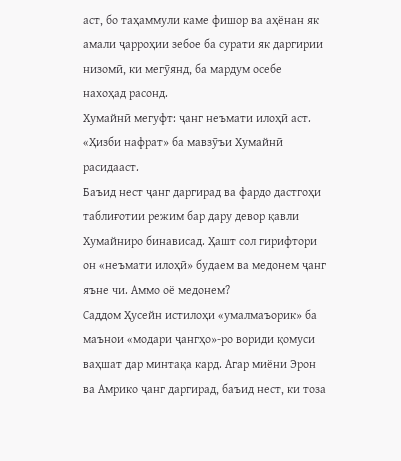аст, бо таҳаммули каме фишор ва аҳёнан як амали ҷарроҳии зебое ба сурати як даргирии низомӣ, ки мегӯянд, ба мардум осебе нахоҳад расонд.
Хумайнӣ мегуфт: ҷанг неъмати илоҳӣ аст. «Ҳизби нафрат» ба мавзӯъи Хумайнӣ расидааст.
Баъид нест ҷанг даргирад ва фардо дастгоҳи таблиғотии режим бар дару девор қавли Хумайниро бинависад. Ҳашт сол гирифтори он «неъмати илоҳӣ» будаем ва медонем ҷанг яъне чи. Аммо оё медонем?
Саддом Ҳусейн истилоҳи «умалмаъорик» ба маънои «модари ҷангҳо»-ро вориди қомуси ваҳшат дар минтақа кард. Агар миёни Эрон ва Амрико ҷанг даргирад, баъид нест, ки тоза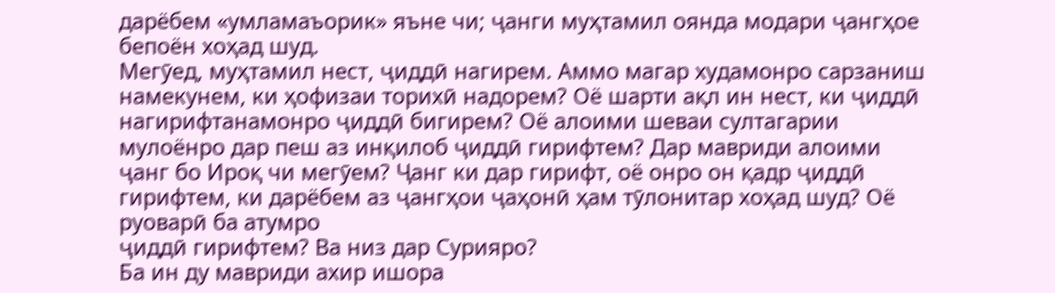дарёбем «умламаъорик» яъне чи; ҷанги муҳтамил оянда модари ҷангҳое бепоён хоҳад шуд.
Мегӯед, муҳтамил нест, ҷиддӣ нагирем. Аммо магар худамонро сарзаниш намекунем, ки ҳофизаи торихӣ надорем? Оё шарти ақл ин нест, ки ҷиддӣ нагирифтанамонро ҷиддӣ бигирем? Оё алоими шеваи султагарии мулоёнро дар пеш аз инқилоб ҷиддӣ гирифтем? Дар мавриди алоими ҷанг бо Ироқ чи мегӯем? Ҷанг ки дар гирифт, оё онро он қадр ҷиддӣ гирифтем, ки дарёбем аз ҷангҳои ҷаҳонӣ ҳам тӯлонитар хоҳад шуд? Оё руоварӣ ба атумро
ҷиддӣ гирифтем? Ва низ дар Сурияро?
Ба ин ду мавриди ахир ишора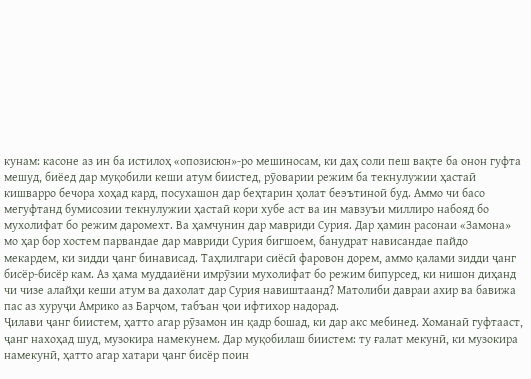кунам: касоне аз ин ба истилоҳ «опозисюн»-ро мешиносам, ки даҳ соли пеш вақте ба онон гуфта мешуд, биёед дар муқобили кеши атум биистед, рӯоварии режим ба текнулужии ҳастаӣ кишварро бечора хоҳад кард, посухашон дар беҳтарин ҳолат беэътиноӣ буд. Аммо чи басо мегуфтанд бумисозии текнулужии ҳастаӣ кори хубе аст ва ин мавзуъи миллиро набояд бо мухолифат бо режим даромехт. Ва ҳамчунин дар мавриди Сурия. Дар ҳамин расонаи «Замона» мо ҳар бор хостем парвандае дар мавриди Сурия бигшоем, банудрат нависандае пайдо мекардем, ки зидди ҷанг бинависад. Таҳлилгари сиёсӣ фаровон дорем, аммо қалами зидди ҷанг бисёр-бисёр кам. Аз ҳама муддаиёни имрӯзии мухолифат бо режим бипурсед, ки нишон диҳанд чи чизе алайҳи кеши атум ва дахолат дар Сурия навиштаанд? Матолиби давраи ахир ва бавижа пас аз хуруҷи Амрико аз Барҷом, табъан ҷои ифтихор надорад.
Ҷилави ҷанг биистем, ҳатто агар рӯзамон ин қадр бошад, ки дар акс мебинед. Хоманаӣ гуфтааст, ҷанг нахоҳад шуд, музокира намекунем. Дар муқобилаш биистем: ту ғалат мекунӣ, ки музокира намекунӣ, ҳатто агар хатари ҷанг бисёр поин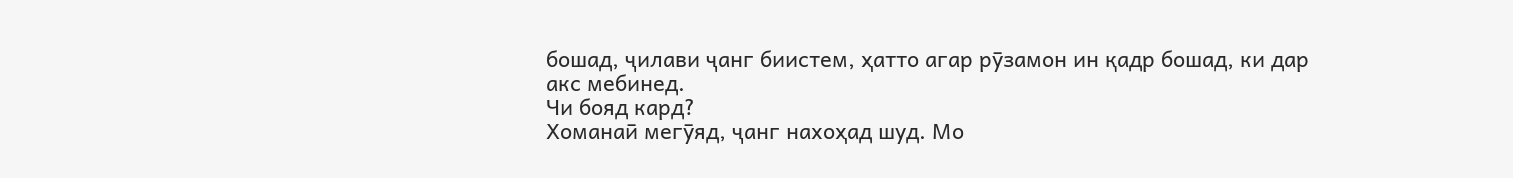бошад, ҷилави ҷанг биистем, ҳатто агар рӯзамон ин қадр бошад, ки дар акс мебинед.
Чи бояд кард?
Хоманаӣ мегӯяд, ҷанг нахоҳад шуд. Мо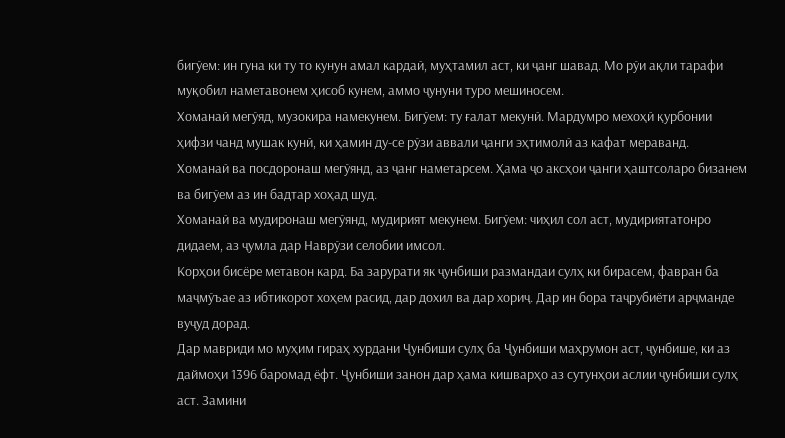бигӯем: ин гуна ки ту то кунун амал кардаӣ, муҳтамил аст, ки ҷанг шавад. Мо рӯи ақли тарафи муқобил наметавонем ҳисоб кунем, аммо ҷунуни туро мешиносем.
Хоманаӣ мегӯяд, музокира намекунем. Бигӯем: ту ғалат мекунӣ. Мардумро мехоҳӣ қурбонии ҳифзи чанд мушак кунӣ, ки ҳамин ду-се рӯзи аввали ҷанги эҳтимолӣ аз кафат мераванд.
Хоманаӣ ва посдоронаш мегӯянд, аз ҷанг наметарсем. Ҳама ҷо аксҳои ҷанги ҳаштсоларо бизанем ва бигӯем аз ин бадтар хоҳад шуд.
Хоманаӣ ва мудиронаш мегӯянд, мудирият мекунем. Бигӯем: чиҳил сол аст, мудириятатонро дидаем, аз ҷумла дар Наврӯзи селобии имсол.
Корҳои бисёре метавон кард. Ба зарурати як ҷунбиши размандаи сулҳ ки бирасем, фавран ба маҷмӯъае аз ибтикорот хоҳем расид, дар дохил ва дар хориҷ. Дар ин бора таҷрубиёти арҷманде вуҷуд дорад.
Дар мавриди мо муҳим гираҳ хурдани Ҷунбиши сулҳ ба Ҷунбиши маҳрумон аст, ҷунбише, ки аз даймоҳи 1396 баромад ёфт. Ҷунбиши занон дар ҳама кишварҳо аз сутунҳои аслии ҷунбиши сулҳ аст. Замини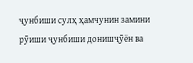ҷунбиши сулҳ ҳамчунин замини рӯиши ҷунбиши донишҷӯён ва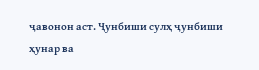ҷавонон аст. Ҷунбиши сулҳ ҷунбиши ҳунар ва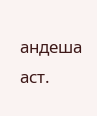андеша аст.